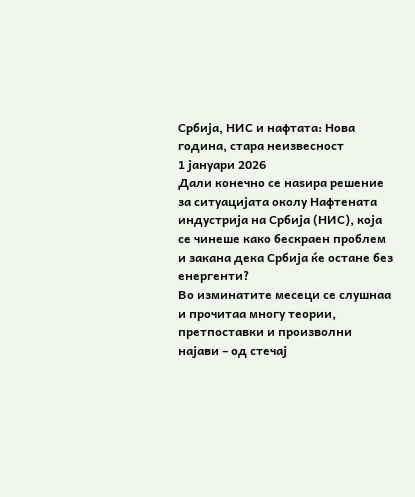Србија, НИС и нафтата: Нова година, стара неизвесност
1 јануари 2026
Дали конечно се наѕира решение за ситуацијата околу Нафтената индустрија на Србија (НИС), која се чинеше како бескраен проблем и закана дека Србија ќе остане без енергенти?
Во изминатите месеци се слушнаа и прочитаа многу теории, претпоставки и произволни најави – од стечај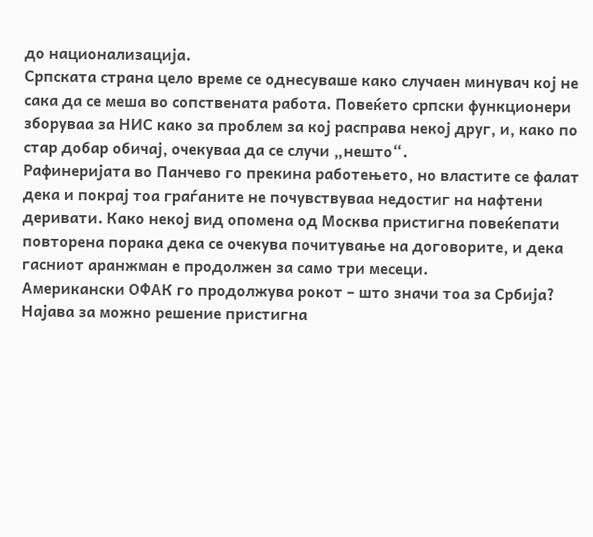до национализација.
Српската страна цело време се однесуваше како случаен минувач кој не сака да се меша во сопствената работа. Повеќето српски функционери зборуваа за НИС како за проблем за кој расправа некој друг, и, како по стар добар обичај, очекуваа да се случи „нешто“.
Рафинеријата во Панчево го прекина работењето, но властите се фалат дека и покрај тоа граѓаните не почувствуваа недостиг на нафтени деривати. Како некој вид опомена од Москва пристигна повеќепати повторена порака дека се очекува почитување на договорите, и дека гасниот аранжман е продолжен за само три месеци.
Американски ОФАК го продолжува рокот – што значи тоа за Србија?
Најава за можно решение пристигна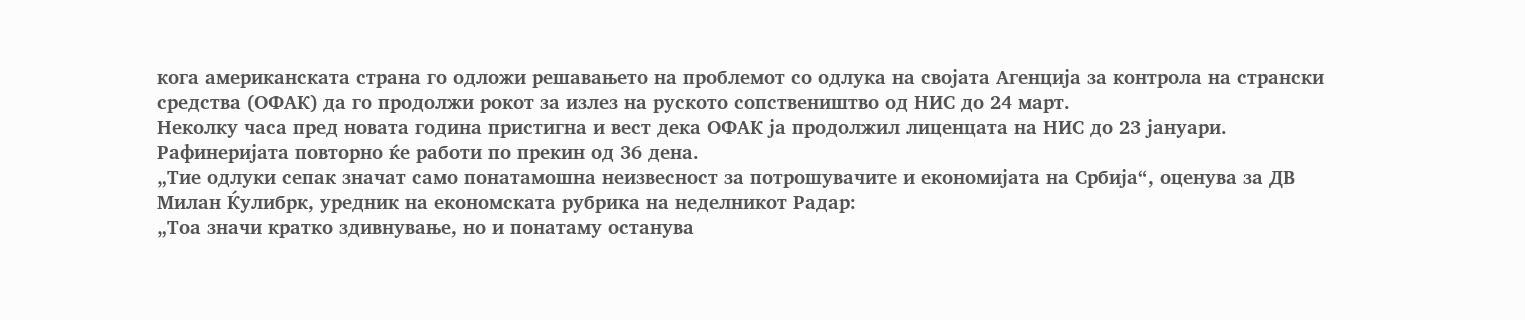кога американската страна го одложи решавањето на проблемот со одлука на својата Агенција за контрола на странски средства (ОФАК) да го продолжи рокот за излез на руското сопствеништво од НИС до 24 март.
Неколку часа пред новата година пристигна и вест дека ОФАК ја продолжил лиценцата на НИС до 23 јануари. Рафинеријата повторно ќе работи по прекин од 36 дена.
„Тие одлуки сепак значат само понатамошна неизвесност за потрошувачите и економијата на Србија“, оценува за ДВ Милан Ќулибрк, уредник на економската рубрика на неделникот Радар:
„Тоа значи кратко здивнување, но и понатаму останува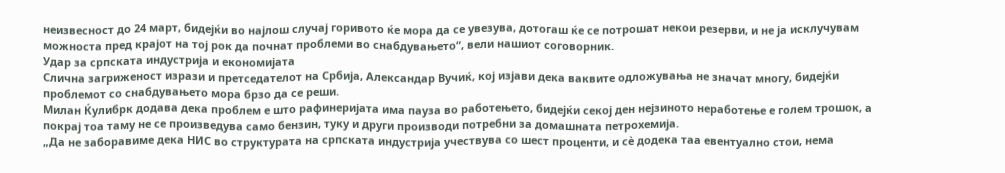неизвесност до 24 март, бидејќи во најлош случај горивото ќе мора да се увезува, дотогаш ќе се потрошат некои резерви, и не ја исклучувам можноста пред крајот на тој рок да почнат проблеми во снабдувањето“, вели нашиот соговорник.
Удар за српската индустрија и економијата
Слична загриженост изрази и претседателот на Србија, Александар Вучиќ, кој изјави дека ваквите одложувања не значат многу, бидејќи проблемот со снабдувањето мора брзо да се реши.
Милан Ќулибрк додава дека проблем е што рафинеријата има пауза во работењето, бидејќи секој ден нејзиното неработење е голем трошок, а покрај тоа таму не се произведува само бензин, туку и други производи потребни за домашната петрохемија.
„Да не заборавиме дека НИС во структурата на српската индустрија учествува со шест проценти, и сѐ додека таа евентуално стои, нема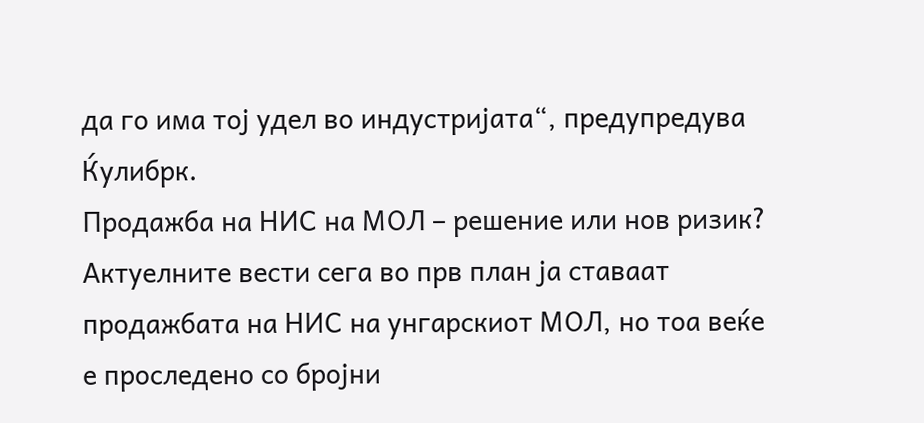да го има тој удел во индустријата“, предупредува Ќулибрк.
Продажба на НИС на МОЛ – решение или нов ризик?
Актуелните вести сега во прв план ја ставаат продажбата на НИС на унгарскиот МОЛ, но тоа веќе е проследено со бројни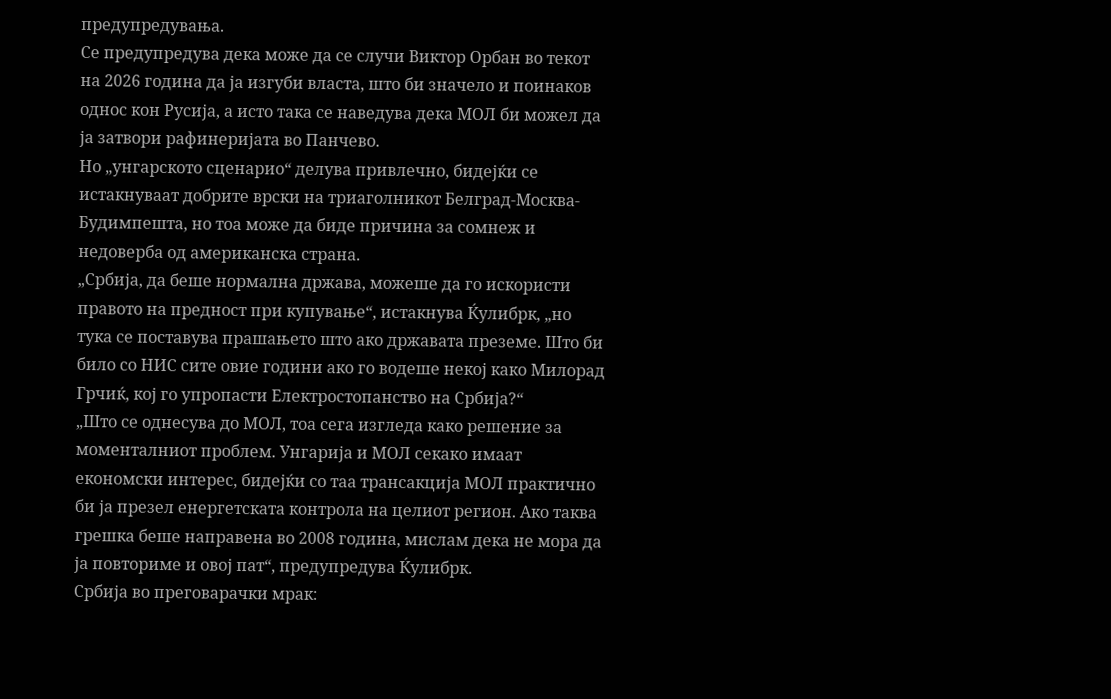предупредувања.
Се предупредува дека може да се случи Виктор Орбан во текот на 2026 година да ја изгуби власта, што би значело и поинаков однос кон Русија, а исто така се наведува дека МОЛ би можел да ја затвори рафинеријата во Панчево.
Но „унгарското сценарио“ делува привлечно, бидејќи се истакнуваат добрите врски на триаголникот Белград-Москва-Будимпешта, но тоа може да биде причина за сомнеж и недоверба од американска страна.
„Србија, да беше нормална држава, можеше да го искористи правото на предност при купување“, истакнува Ќулибрк, „но тука се поставува прашањето што ако државата преземе. Што би било со НИС сите овие години ако го водеше некој како Милорад Грчиќ, кој го упропасти Електростопанство на Србија?“
„Што се однесува до МОЛ, тоа сега изгледа како решение за моменталниот проблем. Унгарија и МОЛ секако имаат економски интерес, бидејќи со таа трансакција МОЛ практично би ја презел енергетската контрола на целиот регион. Ако таква грешка беше направена во 2008 година, мислам дека не мора да ја повториме и овој пат“, предупредува Ќулибрк.
Србија во преговарачки мрак: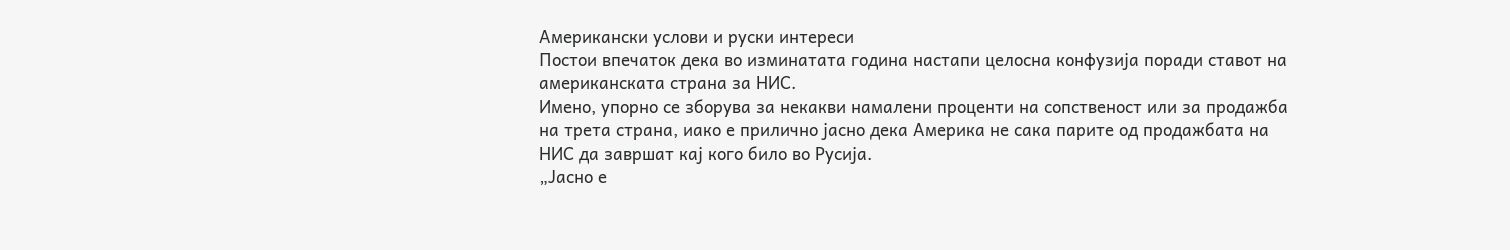Американски услови и руски интереси
Постои впечаток дека во изминатата година настапи целосна конфузија поради ставот на американската страна за НИС.
Имено, упорно се зборува за некакви намалени проценти на сопственост или за продажба на трета страна, иако е прилично јасно дека Америка не сака парите од продажбата на НИС да завршат кај кого било во Русија.
„Јасно е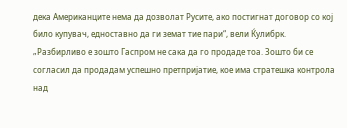дека Американците нема да дозволат Русите, ако постигнат договор со кој било купувач, едноставно да ги земат тие пари“, вели Ќулибрк.
„Разбирливо е зошто Гаспром не сака да го продаде тоа. Зошто би се согласил да продадам успешно претпријатие, кое има стратешка контрола над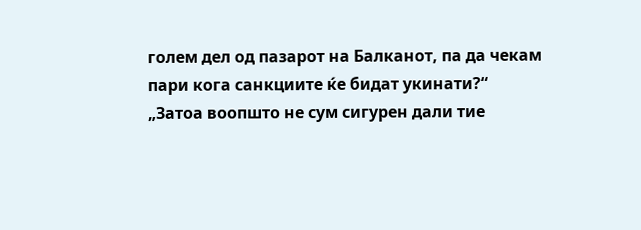голем дел од пазарот на Балканот, па да чекам пари кога санкциите ќе бидат укинати?“
„Затоа воопшто не сум сигурен дали тие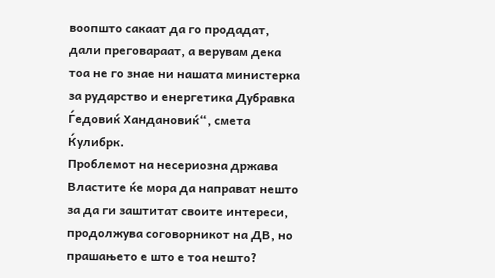воопшто сакаат да го продадат, дали преговараат, а верувам дека тоа не го знае ни нашата министерка за рударство и енергетика Дубравка Ѓедовиќ Хандановиќ“, смета Ќулибрк.
Проблемот на несериозна држава
Властите ќе мора да направат нешто за да ги заштитат своите интереси, продолжува соговорникот на ДВ, но прашањето е што е тоа нешто?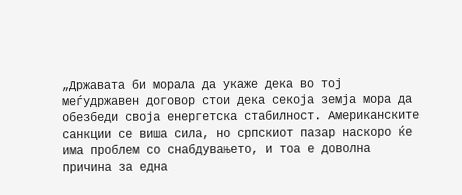„Државата би морала да укаже дека во тој меѓудржавен договор стои дека секоја земја мора да обезбеди своја енергетска стабилност. Американските санкции се виша сила, но српскиот пазар наскоро ќе има проблем со снабдувањето, и тоа е доволна причина за една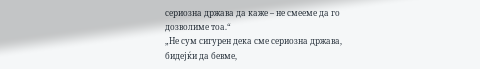сериозна држава да каже – не смееме да го дозволиме тоа.“
„Не сум сигурен дека сме сериозна држава, бидејќи да бевме,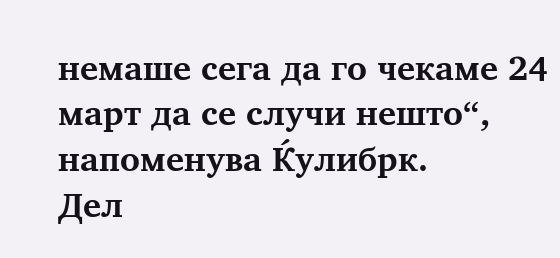немаше сега да го чекаме 24 март да се случи нешто“, напоменува Ќулибрк.
Дел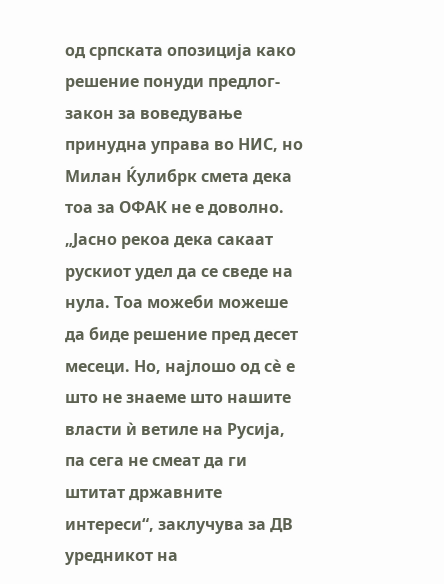од српската опозиција како решение понуди предлог-закон за воведување принудна управа во НИС, но Милан Ќулибрк смета дека тоа за ОФАК не е доволно.
„Јасно рекоа дека сакаат рускиот удел да се сведе на нула. Тоа можеби можеше да биде решение пред десет месеци. Но, најлошо од сè е што не знаеме што нашите власти ѝ ветиле на Русија, па сега не смеат да ги штитат државните интереси“, заклучува за ДВ уредникот на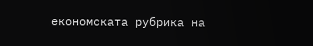економската рубрика на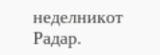неделникот Радар.